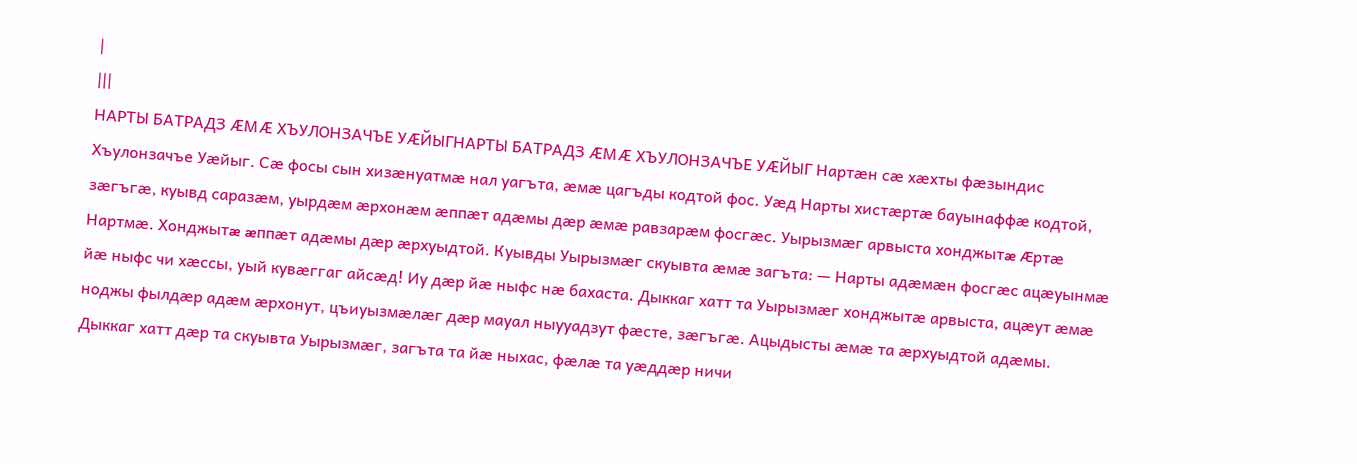|
|||
НАРТЫ БАТРАДЗ ÆМÆ ХЪУЛОНЗАЧЪЕ УÆЙЫГНАРТЫ БАТРАДЗ ÆМÆ ХЪУЛОНЗАЧЪЕ УÆЙЫГ Нартæн сæ хæхты фæзындис Хъулонзачъе Уæйыг. Сæ фосы сын хизæнуатмæ нал уагъта, æмæ цагъды кодтой фос. Уæд Нарты хистæртæ бауынаффæ кодтой, зæгъгæ, куывд саразæм, уырдæм æрхонæм æппæт адæмы дæр æмæ равзарæм фосгæс. Уырызмæг арвыста хонджытæ Æртæ Нартмæ. Хонджытæ æппæт адæмы дæр æрхуыдтой. Куывды Уырызмæг скуывта æмæ загъта: — Нарты адæмæн фосгæс ацæуынмæ йæ ныфс чи хæссы, уый кувæггаг айсæд! Иу дæр йæ ныфс нæ бахаста. Дыккаг хатт та Уырызмæг хонджытæ арвыста, ацæут æмæ ноджы фылдæр адæм æрхонут, цъиуызмæлæг дæр мауал ныууадзут фæсте, зæгъгæ. Ацыдысты æмæ та æрхуыдтой адæмы. Дыккаг хатт дæр та скуывта Уырызмæг, загъта та йæ ныхас, фæлæ та уæддæр ничи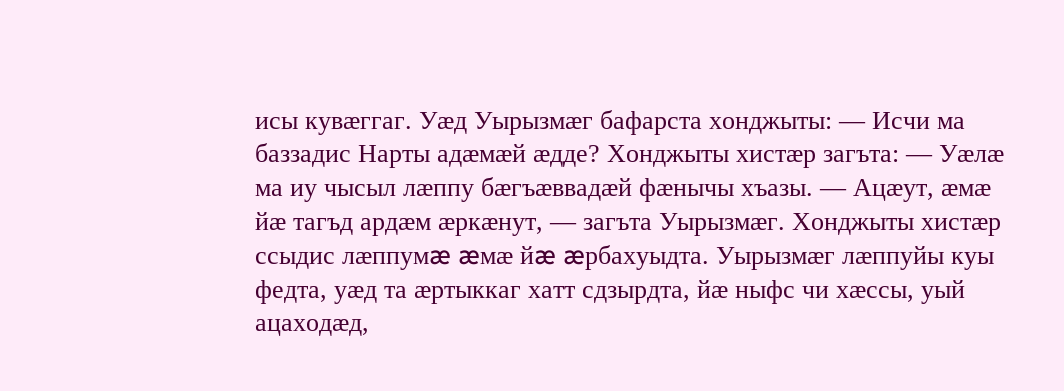исы кувæггаг. Уæд Уырызмæг бафарста хонджыты: — Исчи ма баззадис Нарты адæмæй æдде? Хонджыты хистæр загъта: — Уæлæ ма иу чысыл лæппу бæгъæввадæй фæнычы хъазы. — Ацæут, æмæ йæ тагъд ардæм æркæнут, — загъта Уырызмæг. Хонджыты хистæр ссыдис лæппумæ æмæ йæ æрбахуыдта. Уырызмæг лæппуйы куы федта, уæд та æртыккаг хатт сдзырдта, йæ ныфс чи хæссы, уый ацаходæд,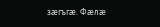зæгъгæ. Фæлæ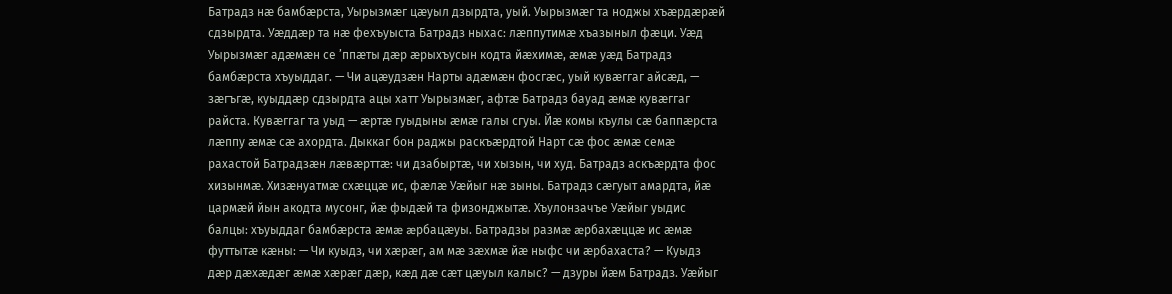Батрадз нæ бамбæрста, Уырызмæг цæуыл дзырдта, уый. Уырызмæг та ноджы хъæрдæрæй сдзырдта. Уæддæр та нæ фехъуыста Батрадз ныхас: лæппутимæ хъазыныл фæци. Уæд Уырызмæг адæмæн се ’ппæты дæр æрыхъусын кодта йæхимæ, æмæ уæд Батрадз бамбæрста хъуыддаг. — Чи ацæудзæн Нарты адæмæн фосгæс, уый кувæггаг айсæд, — зæгъгæ, куыддæр сдзырдта ацы хатт Уырызмæг, афтæ Батрадз бауад æмæ кувæггаг райста. Кувæггаг та уыд — æртæ гуыдыны æмæ галы сгуы. Йæ комы къулы сæ баппæрста лæппу æмæ сæ ахордта. Дыккаг бон раджы раскъæрдтой Нарт сæ фос æмæ семæ рахастой Батрадзæн лæвæрттæ: чи дзабыртæ, чи хызын, чи худ. Батрадз аскъæрдта фос хизынмæ. Хизæнуатмæ схæццæ ис, фæлæ Уæйыг нæ зыны. Батрадз сæгуыт амардта, йæ цармæй йын акодта мусонг, йæ фыдæй та физонджытæ. Хъулонзачъе Уæйыг уыдис балцы: хъуыддаг бамбæрста æмæ æрбацæуы. Батрадзы размæ æрбахæццæ ис æмæ футтытæ кæны: — Чи куыдз, чи хæрæг, ам мæ зæхмæ йæ ныфс чи æрбахаста? — Куыдз дæр дæхæдæг æмæ хæрæг дæр, кæд дæ сæт цæуыл калыс? — дзуры йæм Батрадз. Уæйыг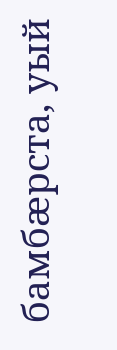бамбæрста, уый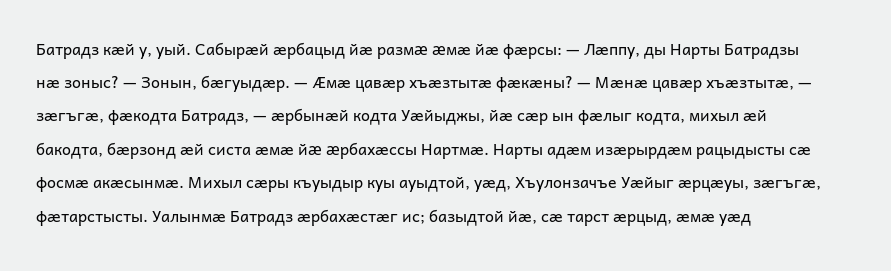Батрадз кæй у, уый. Сабырæй æрбацыд йæ размæ æмæ йæ фæрсы: — Лæппу, ды Нарты Батрадзы нæ зоныс? — Зонын, бæгуыдæр. — Æмæ цавæр хъæзтытæ фæкæны? — Мæнæ цавæр хъæзтытæ, — зæгъгæ, фæкодта Батрадз, — æрбынæй кодта Уæйыджы, йæ сæр ын фæлыг кодта, михыл æй бакодта, бæрзонд æй систа æмæ йæ æрбахæссы Нартмæ. Нарты адæм изæрырдæм рацыдысты сæ фосмæ акæсынмæ. Михыл сæры къуыдыр куы ауыдтой, уæд, Хъулонзачъе Уæйыг æрцæуы, зæгъгæ, фæтарстысты. Уалынмæ Батрадз æрбахæстæг ис; базыдтой йæ, сæ тарст æрцыд, æмæ уæд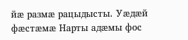йæ размæ рацыдысты. Уæдæй фæстæмæ Нарты адæмы фос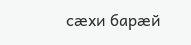сæхи барæй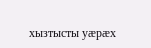хызтысты уæрæх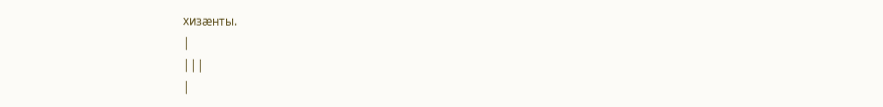хизæнты.
|
|||
|